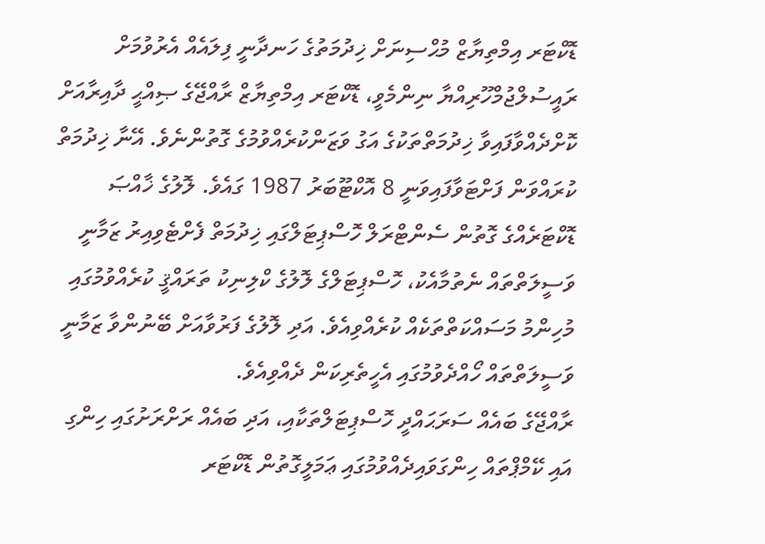ޑޮކްޓަރ އިމްތިޔާޒް މުޙްސިނަށް ޚިދުމަތުގެ ހަނދާނީ ފިލައެއް އެރުވުމަށް ރައީސުލްޖުމްހޫރިއްޔާ ނިންމެވީ، ޑޮކްޓަރ އިމްތިޔާޒް ރާއްޖޭގެ ޞިއްޙީ ދާއިރާއަށް ކޮށްދެއްވާފައިވާ ޚިދުމަތްތަކުގެ އަގު ވަޒަންކުރެއްވުމުގެ ގޮތުންނެވެ. އޭނާ ޚިދުމަތް ކުރައްވަން ފަށްޓަވާފައިވަނީ 8 އޮކްޓޫބަރު 1987 ގައެވެ. ލޮލުގެ ޚާއްޞަ ޑޮކްޓަރެއްގެ ގޮތުން ސެންޓްރަލް ހޮސްޕިޓަލްގައި ޚިދުމަތް ފެށްޓެވިއިރު ޒަމާނީ ވަސީލަތްތައް ނެތުމާއެކު، ހޮސްޕިޓަލްގެ ލޮލުގެ ކްލިނިކު ތަރައްޤީ ކުރެއްވުމުގައި މުހިންމު މަސައްކަތްތަކެއް ކުރެއްވިއެވެ. އަދި ލޮލުގެ ފަރުވާއަށް ބޭނުންވާ ޒަމާނީ ވަސީލަތްތައް ހޯއްދެވުމުގައި އެހީތެރިކަން ދެއްވިއެވެ.
ރާއްޖޭގެ ބައެއް ސަރަޙައްދީ ހޮސްޕިޓަލްތަކާއި، އަދި ބައެއް ރަށްރަށުގައި ހިންގި އައި ކޭމްޕްތައް ހިންގަވައިދެއްވުމުގައި ޢަމަލީގޮތުން ޑޮކްޓަރ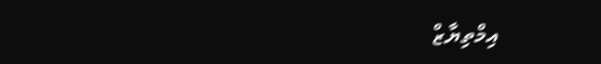އިމްތިޔާޒް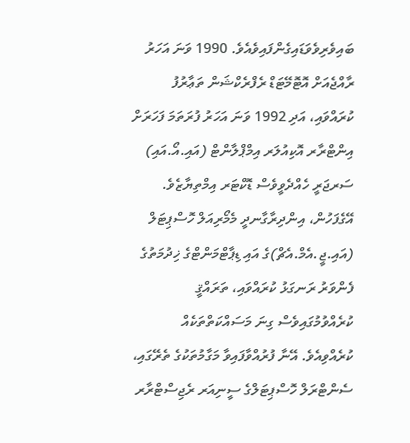ބައިވެރިވެވަޑައިގެންފައިވެއެވެ. 1990 ވަނަ އަހަރު ރާއްޖެއަށް އޮޓޮމޭޓަޑް ރެފްރެކްޝަން ތަޢާރުފު ކުރައްވައި، އަދި 1992 ވަނަ އަހަރު ފުރަތަމަ ފަހަރަށް އިންޓްރާރ އޮކިއުލަރ އިމްޕްލާންޓް (އައި.އޯ.އައި) ސަރޖަރީ ހެއްދެވީވެސް ޑޮކްޓަރ އިމްތިޔާޒެވެ. އޭގެފަހުން، އިންދިރާގާނދީ މެމޯރިއަލް ހޮސްޕިޓަލް (އައި.ޖީ.އެމް.އެޗް)ގެ އައި ޑިޕާޓްމަންޓްގެ ޚިދުމަތުގެ ފެންވަރު ރަނގަޅު ކުރައްވައި، ތަރައްޤީ ކުރެއްވުމުގައިވެސް ގިނަ މަސައްކަތްތަކެއް ކުރެއްވިއެވެ. އޭނާ ފުރުއްވާފައިވާ މަގާމުތަކުގެ ތެރޭގައި، ސެންޓްރަލް ހޮސްޕިޓަލްގެ ސީނިއަރ ރެޖިސްޓްރާރ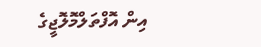އިން އޮފްތަލްމޮލޮޖީގެ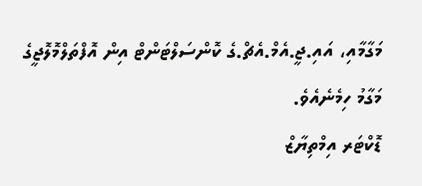މަގާމާއި، އައި.ޖީ.އެމް.އެޗް.ގެ ކޮންސަލްޓަންޓް އިން އޮފްތަލްމޮލޮޖީގެ މަގާމު ހިމެނެއެވެ.
ޑޮކްޓަރ އިމްތިޔާޒް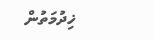ޚިދުމަތުން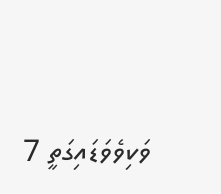ވަކިވެވަޑައިގަތީ 7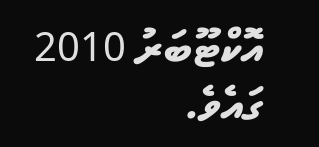އޮކްޓޫބަރު 2010 ގައެވެ.